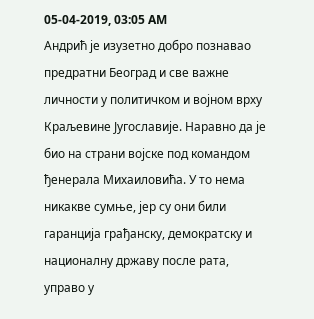05-04-2019, 03:05 AM
Андрић је изузетно добро познавао предратни Београд и све важне личности у политичком и војном врху Краљевине Југославије. Наравно да је био на страни војске под командом ђенерала Михаиловића. У то нема никакве сумње, јер су они били гаранција грађанску, демократску и националну државу после рата, управо у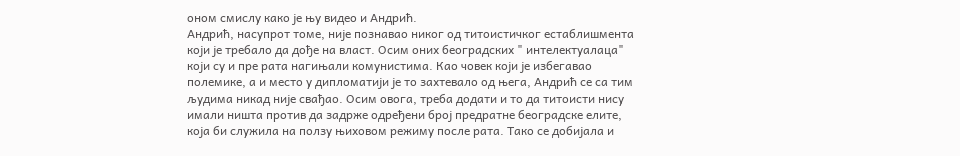оном смислу како је њу видео и Андрић.
Андрић, насупрот томе, није познавао никог од титоистичког естаблишмента који је требало да дође на власт. Осим оних београдских " интелектуалаца" који су и пре рата нагињали комунистима. Као човек који је избегавао полемике, а и место у дипломатији је то захтевало од њега, Андрић се са тим људима никад није свађао. Осим овога, треба додати и то да титоисти нису имали ништа против да задрже одређени број предратне београдске елите, која би служила на ползу њиховом режиму после рата. Тако се добијала и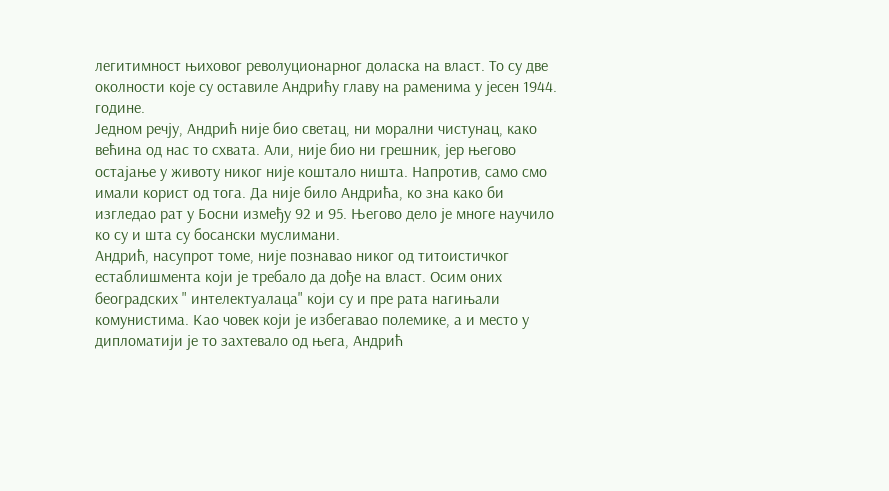легитимност њиховог револуционарног доласка на власт. То су две околности које су оставиле Андрићу главу на раменима у јесен 1944. године.
Једном речју, Андрић није био светац, ни морални чистунац, како већина од нас то схвата. Али, није био ни грешник, јер његово остајање у животу никог није коштало ништа. Напротив, само смо имали корист од тога. Да није било Андрића, ко зна како би изгледао рат у Босни између 92 и 95. Његово дело је многе научило ко су и шта су босански муслимани.
Андрић, насупрот томе, није познавао никог од титоистичког естаблишмента који је требало да дође на власт. Осим оних београдских " интелектуалаца" који су и пре рата нагињали комунистима. Као човек који је избегавао полемике, а и место у дипломатији је то захтевало од њега, Андрић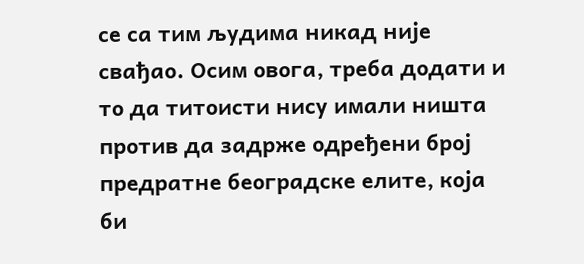се са тим људима никад није свађао. Осим овога, треба додати и то да титоисти нису имали ништа против да задрже одређени број предратне београдске елите, која би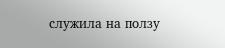служила на ползу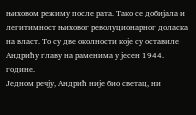њиховом режиму после рата. Тако се добијала и легитимност њиховог револуционарног доласка на власт. То су две околности које су оставиле Андрићу главу на раменима у јесен 1944. године.
Једном речју, Андрић није био светац, ни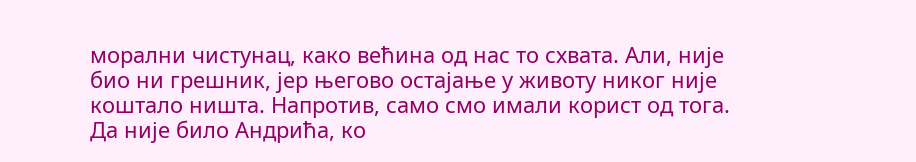морални чистунац, како већина од нас то схвата. Али, није био ни грешник, јер његово остајање у животу никог није коштало ништа. Напротив, само смо имали корист од тога. Да није било Андрића, ко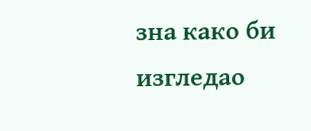зна како би изгледао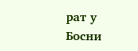рат у Босни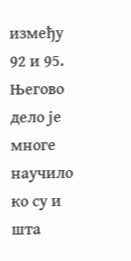између 92 и 95. Његово дело је многе научило ко су и шта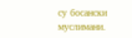су босански муслимани.